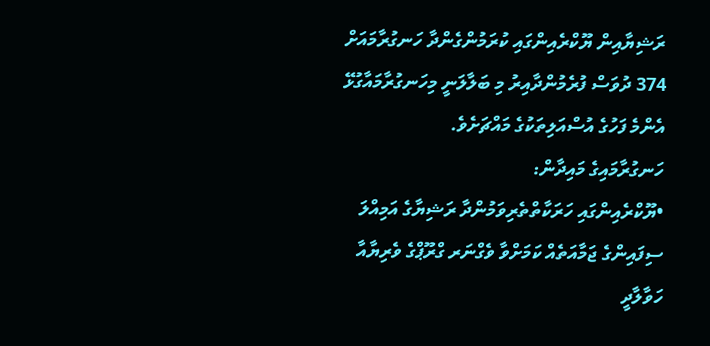ރަޝިޔާއިން ޔޫކްރެއިންގައި ކުރަމުންގެންދާ ހަނގުރާމައަށް 374 ދުވަސް ފުރެމުންދާއިރު މި ބަލާލަނީ މިހަނގުރާމައާގުޅޭ އެންމެ ފަހުގެ އުސްއަލިތަކުގެ މައްޗަށެވެ.
ހަނގުރާމައިގެ މައިދާން:
•ޔޫކްރެއިންގައި ހަރަކާތްތެރިވަމުންދާ ރަޝިޔާގެ އަމިއްލަ ސިފައިންގެ ޖަމާއަތެއް ކަމަށްވާ ވެގްނަރ ގްރޫޕްގެ ވެރިޔާއާ ހަވާލާދީ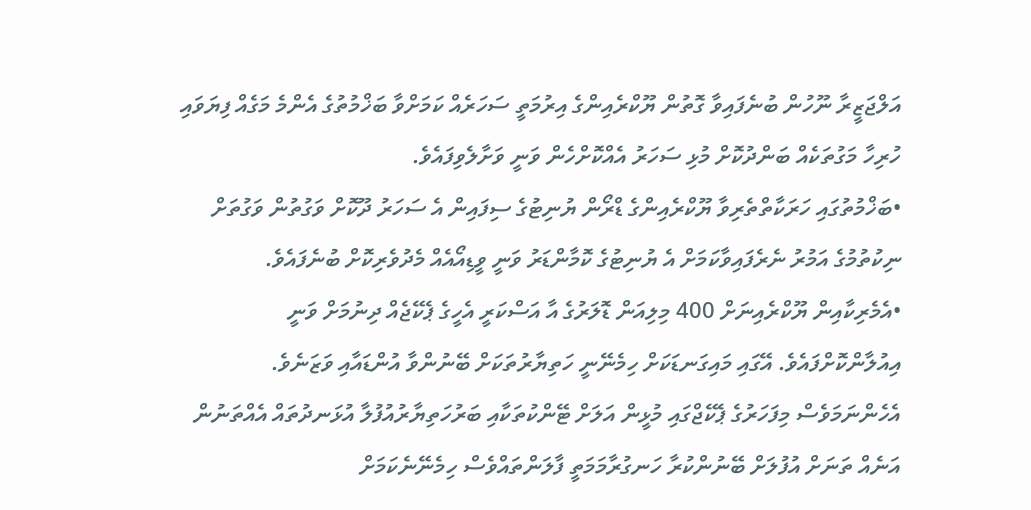އަލްޖަޒީރާ ނޫހުން ބުނެފައިވާ ގޮތުން ޔޫކްރެއިންގެ އިރުމަތީ ސަހަރެއް ކަމަށްވާ ބަޚްމުތުގެ އެންމެ މަގެއް ފިޔަވައި ހުރިހާ މަގުތަކެއް ބަންދުކޮށް މުޅި ސަހަރު އެއްކޮށްހެން ވަނީ ވަށާލެވިފައެވެ.
•ބަޚްމުތުގައި ހަރަކާތްތެރިވާ ޔޫކްރެއިންގެ ޑްރޯން ޔުނިޓުގެ ސިފައިން އެ ސަހަރު ދޫކޮށް ވަގުތުން ވަގުތަށް ނިކުތުމުގެ އަމުރު ނެރެފައިވާކަމަށް އެ ޔުނިޓުގެ ކޮމާންޑަރު ވަނީ ވީޑިއޯއެއް މެދުވެރިކޮށް ބުނެފައެވެ.
•އެމެރިކާއިން ޔޫކްރެއިނަށް 400 މިލިއަން ޑޮލަރުގެ އާ އަސްކަރީ އެހީގެ ޕެކޭޖެއް ދިނުމަށް ވަނީ އިއުލާންކޮށްފައެވެ. އޭގައި މައިގަނޑަކަށް ހިމެނޭނީ ހަތިޔާރުތަކަށް ބޭނުންވާ އުންޑައާއި ވަޒަނެވެ. އެހެންނަމަވެސް މިފަހަރުގެ ޕެކޭޖްގައި މުޅީން އަލަށް ޓޭންކުތަކާއި ބަރުހަތިޔާރުއުފުލާ އުޅަނދުތައް އެއްތަނުން އަނެއް ތަނަށް އުފުލަށް ބޭނުންކުރާ ހަނގުރާމަމަތީ ފާލަންތައްވެސް ހިމެނޭނެކަމަށް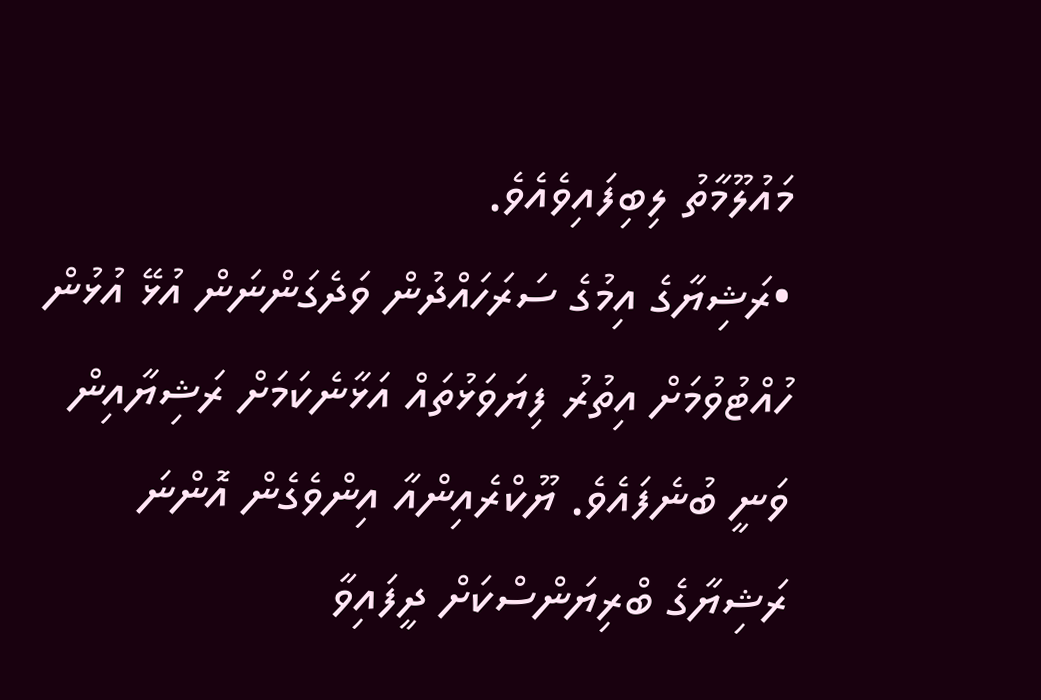މައުލޫމާތު ލިބިފައިވެއެވެ.
•ރަޝިޔާގެ އިމުގެ ސަރަހައްދުން ވަދެގަންނަން އުޅޭ އުޅުން ހުއްޓުވުމަށް އިތުރު ފިޔަވަޅުތައް އަޅާނެކަމަށް ރަޝިޔާއިން ވަނީ ބުނެފައެވެ. ޔޫކްރެއިންއާ އިންވެގެން އޮންނަ ރަޝިޔާގެ ބްރިޔަންސްކަށް ދީފައިވާ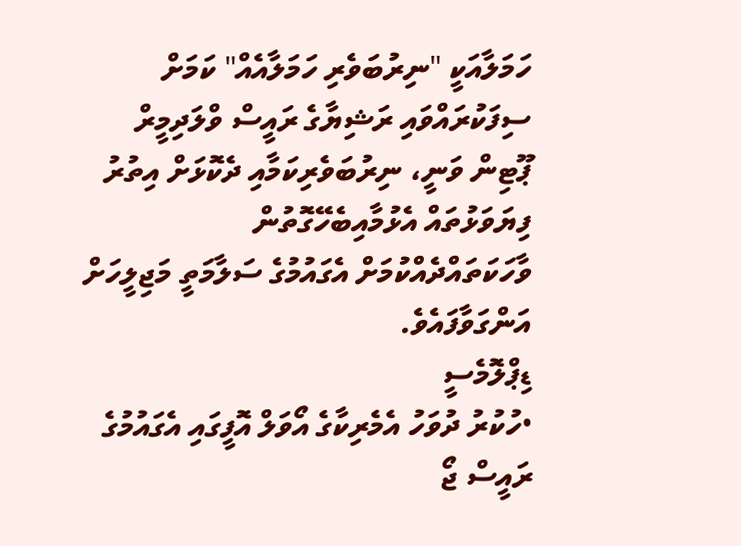ހަމަލާއަކީ "ނިރުބަވެރި ހަމަލާއެއް" ކަމަށް ސިފަކުރައްވައި ރަޝިޔާގެ ރައީސް ވްލަދިމީރް ޕޫޓިން ވަނީ، ނިރުބަވެރިކަމާއި ދެކޮޅަށް އިތުރު ފިޔަވަޅުތައް އެޅުމާއިބެހޭގޮތުން ވާހަކަތައްދެއްކުމަށް އެގައުމުގެ ސަލާމަތީ މަޖިލީހަށް އަންގަވާފައެވެ.
ޑިޕްލޮމެސީ
•ހުކުރު ދުވަހު އެމެރިކާގެ އޯވަލް އޮފީގައި އެގައުމުގެ ރައީސް ޖޯ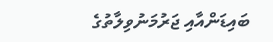ބައިޑަންއާއި ޖަރުމަނުވިލާތުގެ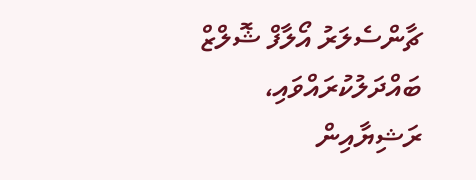ޗާންސެލަރު އޯލާފް ޝޮލްޒް ބައްދަލުކުރައްވައި، ރަޝިޔާއިން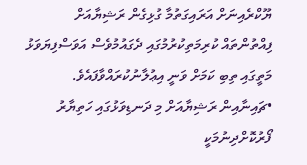ޔޫކްރެއިނަށް އަރައިގަތުމާ ގުޅިގެން ރަޝިޔާއަށް ފިއްތުންތައް ކުރިމަތިކުރުމުގައި ދެގައުމުވެސް އަވަސްފިޔަވަޅު މަތީގައި ތިބި ކަމަށް ވަނީ އިޢުލާނުކުރައްވާފައެވެ.
•ޗައިނާއިން ރަޝިޔާއަށް މި ދަނޑިވަޅުގައި ހަތިޔާރު ފޯރުކޮށްދިނުމަކީ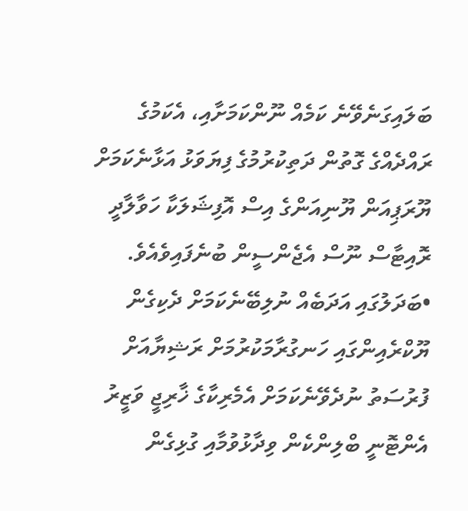ބަލައިގަނެވޭނެ ކަމެއް ނޫންކަމަށާއި، އެކަމުގެ ރައްދެއްގެ ގޮތުން ދަތިކުރުމުގެ ފިޔަވަޅު އަޅާނެކަމަށް ޔޫރަޕިއަން ޔޫނިއަންގެ އިސް އޮފިޝަލަކާ ހަވާލާދީ ރޮއިޓާސް ނޫސް އެޖެންސީން ބުނެފައިވެއެވެ.
•ބަދަލުގައި އަދަބެއް ނުލިބޭނެކަމަށް ދެކިގެން ޔޫކްރެއިންގައި ހަނގުރާމަކުރުމަށް ރަޝިޔާއަށް ފުރުސަތު ނުދެވޭނެކަމަށް އެމެރިކާގެ ޚާރިޖީ ވަޒީރު އެންޓޮނީ ބްލިންކެން ވިދާޅުވުމާއި ގުޅިގެން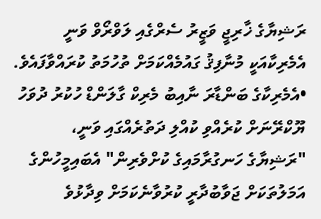ރަޝިޔާގެ ޚާރިޖީ ވަޒީރު ސެރްގެއި ލަވްރޯވް ވަނީ އެމެރިކާއަކީ މުނާފިޤު ގައުމެއްކަމަށް ތުހުމަތު ކުރައްވާފައެވެ.
•އެމެރިކާގެ ބަންޑާރަ ނާއިބު މެރިކް ގާލަންޑް ހުކުރު ދުވަހު ޔޫކްރޭނަށް ކުރެއްވި ކުއްލި ދަތުރެއްގައި ވަނީ، "ރަޝިޔާގެ ހަނގުރާމައިގެ ކުށްވެރިން" އެބައިމީހުންގެ އަމަލުތަކަށް ޖަވާބުދާރީ ކުރުވާނެކަމަށް ވިދާޅުވެ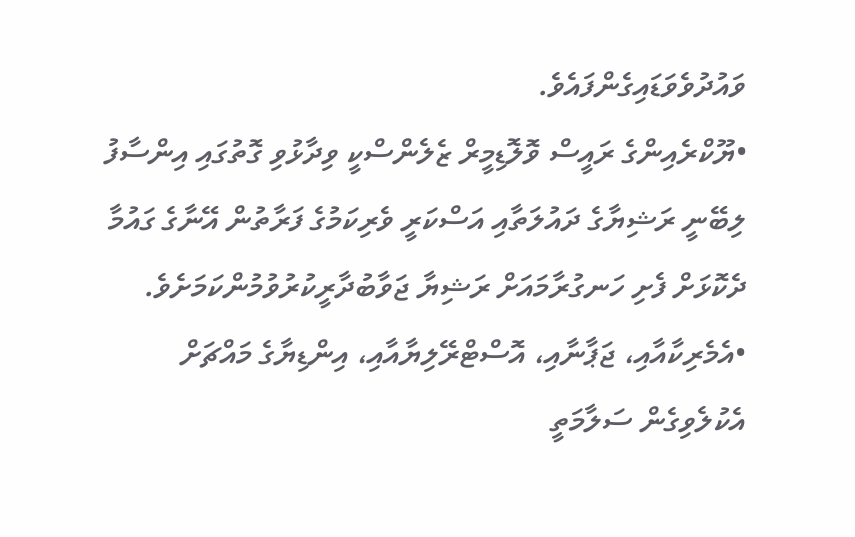ވައުދުވެވަޑައިގެންފައެވެ.
•ޔޫކްރެއިންގެ ރައީސް ވޮލޮޑިމީރް ޒެލެންސްކީ ވިދާޅުވި ގޮތުގައި އިންސާފު ލިބޭނީ ރަޝިޔާގެ ދައުލަތާއި އަސްކަރީ ވެރިކަމުގެ ފަރާތުން އޭނާގެ ގައުމާ ދެކޮޅަށް ފެށި ހަނގުރާމައަށް ރަޝިޔާ ޖަވާބުދާރީކުރުވުމުންކަމަށެވެ.
•އެމެރިކާއާއި، ޖަޕާނާއި، އޮސްޓްރޭލިޔާއާއި، އިންޑިޔާގެ މައްޗަށް އެކުލެވިގެން ސަލާމަތީ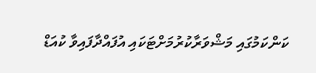ކަންކަމުގައި މަޝްވަރާކުރުމަށްޓަކައި އުފައްދާފައިވާ ކުއަޑް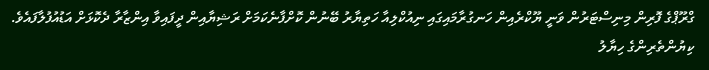ގްރޫޕްގެ ފޮރިން މިނިސްޓަރުން ވަނީ ޔޫކްރެއިން ހަނގުރާމައިގައި ނިއުކްލިއާ ހަތިޔާރު ބޭނުން ކޮށްފާނެކަމަށް ރަޝިޔާއިން ދީފައިވާ އިންޒާރާ ދެކޮޅަށް އަޑުއުފުލާފައެވެ.
ކިޔުންތެރިންގެ ހިޔާލު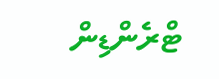ޓްރެންޑިން